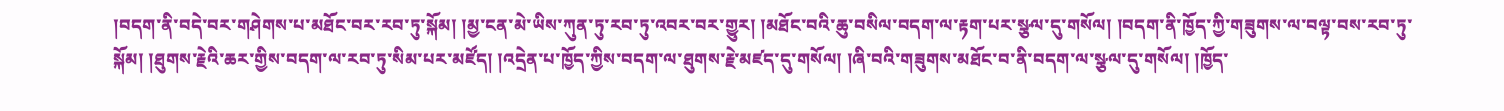།བདག་ནི་བདེ་བར་གཤེགས་པ་མཐོང་བར་རབ་ཏུ་སྐོམ། །མྱ་ངན་མེ་ཡིས་ཀུན་ཏུ་རབ་ཏུ་འབར་བར་གྱུར། །མཐོང་བའི་ཆུ་བསིལ་བདག་ལ་རྟག་པར་སྩལ་དུ་གསོལ། །བདག་ནི་ཁྱོད་ཀྱི་གཟུགས་ལ་བལྟ་བས་རབ་ཏུ་སྐོམ། །ཐུགས་རྗེའི་ཆར་གྱིས་བདག་ལ་རབ་ཏུ་སིམ་པར་མཛོད། །འདྲེན་པ་ཁྱོད་ཀྱིས་བདག་ལ་ཐུགས་རྗེ་མཛད་དུ་གསོལ། །ཞི་བའི་གཟུགས་མཐོང་བ་ནི་བདག་ལ་སྩལ་དུ་གསོལ། །ཁྱོད་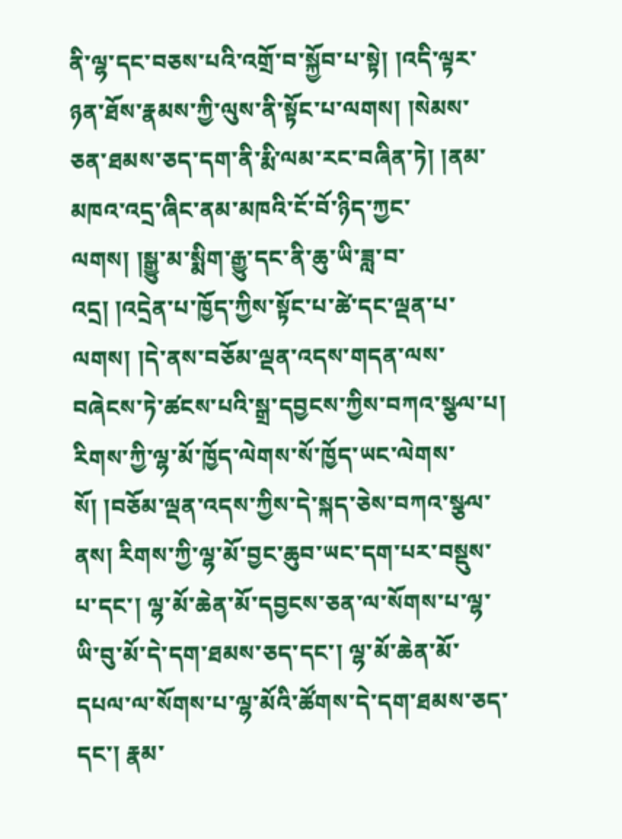ནི་ལྷ་དང་བཅས་པའི་འགྲོ་བ་སྐྱོབ་པ་སྟེ། །འདི་ལྟར་ཉན་ཐོས་རྣམས་ཀྱི་ལུས་ནི་སྟོང་པ་ལགས། །སེམས་ཅན་ཐམས་ཅད་དག་ནི་རྨི་ལམ་རང་བཞིན་ཏེ། །ནམ་མཁའ་འདྲ་ཞིང་ནམ་མཁའི་ངོ་བོ་ཉིད་ཀྱང་ལགས། །སྒྱུ་མ་སྨིག་རྒྱུ་དང་ནི་ཆུ་ཡི་ཟླ་བ་འདྲ། །འདྲེན་པ་ཁྱོད་ཀྱིས་སྟོང་པ་ཚེ་དང་ལྡན་པ་ལགས། །དེ་ནས་བཅོམ་ལྡན་འདས་གདན་ལས་བཞེངས་ཏེ་ཚངས་པའི་སྒྲ་དབྱངས་ཀྱིས་བཀའ་སྩལ་པ། རིགས་ཀྱི་ལྷ་མོ་ཁྱོད་ལེགས་སོ་ཁྱོད་ཡང་ལེགས་སོ། །བཅོམ་ལྡན་འདས་ཀྱིས་དེ་སྐད་ཅེས་བཀའ་སྩལ་ནས། རིགས་ཀྱི་ལྷ་མོ་བྱང་ཆུབ་ཡང་དག་པར་བསྡུས་པ་དང་། ལྷ་མོ་ཆེན་མོ་དབྱངས་ཅན་ལ་སོགས་པ་ལྷ་ཡི་བུ་མོ་དེ་དག་ཐམས་ཅད་དང་། ལྷ་མོ་ཆེན་མོ་དཔལ་ལ་སོགས་པ་ལྷ་མོའི་ཚོགས་དེ་དག་ཐམས་ཅད་དང་། རྣམ་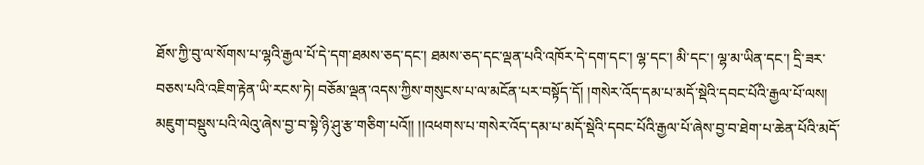ཐོས་ཀྱི་བུ་ལ་སོགས་པ་ལྷའི་རྒྱལ་པོ་དེ་དག་ཐམས་ཅད་དང་། ཐམས་ཅད་དང་ལྡན་པའི་འཁོར་དེ་དག་དང་། ལྷ་དང་། མི་དང་། ལྷ་མ་ཡིན་དང་། དྲི་ཟར་བཅས་པའི་འཇིག་རྟེན་ཡི་རངས་ཏེ། བཅོམ་ལྡན་འདས་ཀྱིས་གསུངས་པ་ལ་མངོན་པར་བསྟོད་དོ། །གསེར་འོད་དམ་པ་མདོ་སྡེའི་དབང་པོའི་རྒྱལ་པོ་ལས། མཇུག་བསྡུས་པའི་ལེའུ་ཞེས་བྱ་བ་སྟེ་ཉི་ཤུ་རྩ་གཅིག་པའོ།། །།འཕགས་པ་གསེར་འོད་དམ་པ་མདོ་སྡེའི་དབང་པོའི་རྒྱལ་པོ་ཞེས་བྱ་བ་ཐེག་པ་ཆེན་པོའི་མདོ་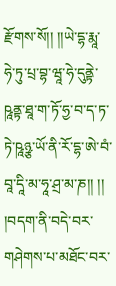རྫོགས་སོ།། །།ཡེ་དྷ་རྨཱ་ཧེ་ཏུ་པྲ་བྷ་ཝཱ་ཧེ་དུནྟེ་ཥཱནྟ་ཐཱ་ག་ཏོ་ཧྱ་བ་ད་ཏ་ཏེ་ཥཱཉྩ་ཡོ་ནི་རོ་དྷ་ཨེ་བཾ་བཱ་དཱི་མ་ཧཱ་ཤྲ་མ་ཎ།། །།
།བདག་ནི་བདེ་བར་གཤེགས་པ་མཐོང་བར་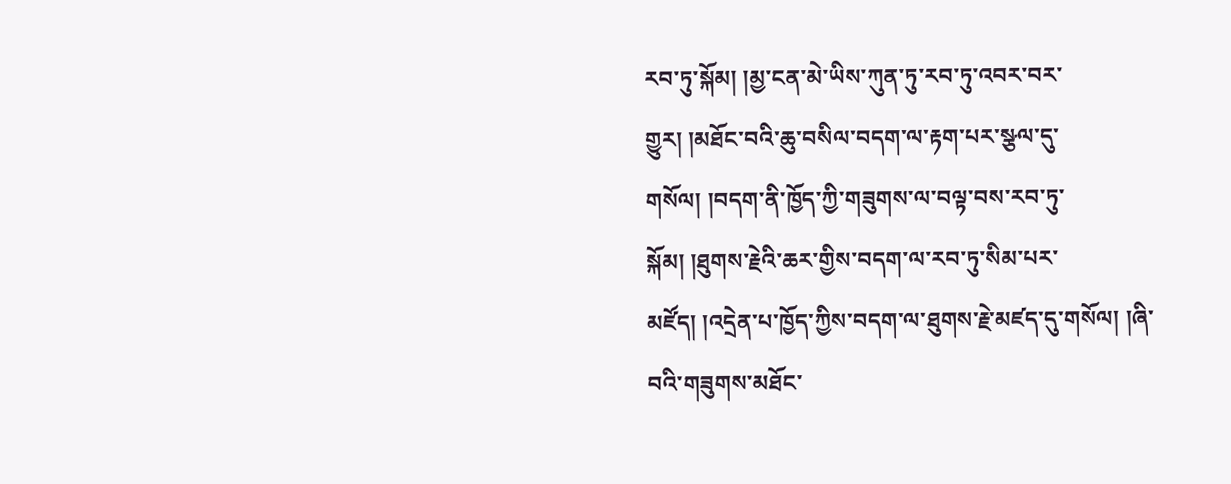རབ་ཏུ་སྐོམ། །མྱ་ངན་མེ་ཡིས་ཀུན་ཏུ་རབ་ཏུ་འབར་བར་གྱུར། །མཐོང་བའི་ཆུ་བསིལ་བདག་ལ་རྟག་པར་སྩལ་དུ་གསོལ། །བདག་ནི་ཁྱོད་ཀྱི་གཟུགས་ལ་བལྟ་བས་རབ་ཏུ་སྐོམ། །ཐུགས་རྗེའི་ཆར་གྱིས་བདག་ལ་རབ་ཏུ་སིམ་པར་མཛོད། །འདྲེན་པ་ཁྱོད་ཀྱིས་བདག་ལ་ཐུགས་རྗེ་མཛད་དུ་གསོལ། །ཞི་བའི་གཟུགས་མཐོང་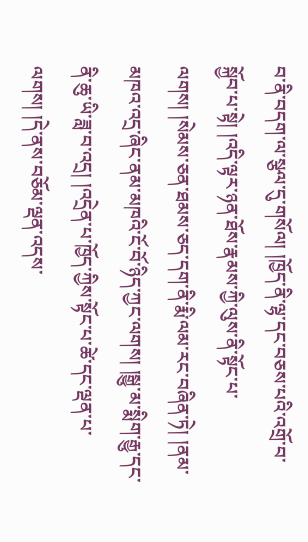བ་ནི་བདག་ལ་སྩལ་དུ་གསོལ། །ཁྱོད་ནི་ལྷ་དང་བཅས་པའི་འགྲོ་བ་སྐྱོབ་པ་སྟེ། །འདི་ལྟར་ཉན་ཐོས་རྣམས་ཀྱི་ལུས་ནི་སྟོང་པ་ལགས། །སེམས་ཅན་ཐམས་ཅད་དག་ནི་རྨི་ལམ་རང་བཞིན་ཏེ། །ནམ་མཁའ་འདྲ་ཞིང་ནམ་མཁའི་ངོ་བོ་ཉིད་ཀྱང་ལགས། །སྒྱུ་མ་སྨིག་རྒྱུ་དང་ནི་ཆུ་ཡི་ཟླ་བ་འདྲ། །འདྲེན་པ་ཁྱོད་ཀྱིས་སྟོང་པ་ཚེ་དང་ལྡན་པ་ལགས། །དེ་ནས་བཅོམ་ལྡན་འདས་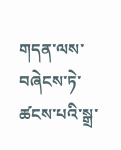གདན་ལས་བཞེངས་ཏེ་ཚངས་པའི་སྒྲ་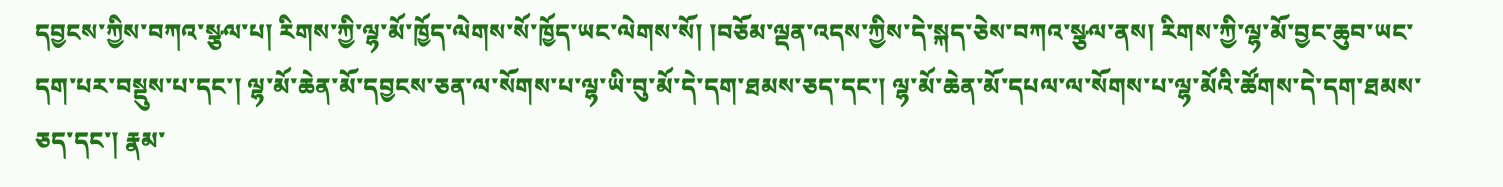དབྱངས་ཀྱིས་བཀའ་སྩལ་པ། རིགས་ཀྱི་ལྷ་མོ་ཁྱོད་ལེགས་སོ་ཁྱོད་ཡང་ལེགས་སོ། །བཅོམ་ལྡན་འདས་ཀྱིས་དེ་སྐད་ཅེས་བཀའ་སྩལ་ནས། རིགས་ཀྱི་ལྷ་མོ་བྱང་ཆུབ་ཡང་དག་པར་བསྡུས་པ་དང་། ལྷ་མོ་ཆེན་མོ་དབྱངས་ཅན་ལ་སོགས་པ་ལྷ་ཡི་བུ་མོ་དེ་དག་ཐམས་ཅད་དང་། ལྷ་མོ་ཆེན་མོ་དཔལ་ལ་སོགས་པ་ལྷ་མོའི་ཚོགས་དེ་དག་ཐམས་ཅད་དང་། རྣམ་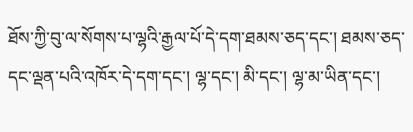ཐོས་ཀྱི་བུ་ལ་སོགས་པ་ལྷའི་རྒྱལ་པོ་དེ་དག་ཐམས་ཅད་དང་། ཐམས་ཅད་དང་ལྡན་པའི་འཁོར་དེ་དག་དང་། ལྷ་དང་། མི་དང་། ལྷ་མ་ཡིན་དང་།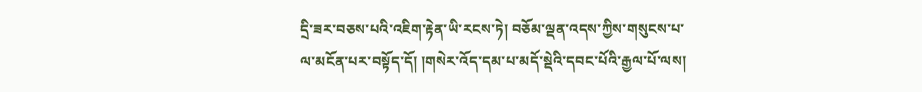དྲི་ཟར་བཅས་པའི་འཇིག་རྟེན་ཡི་རངས་ཏེ། བཅོམ་ལྡན་འདས་ཀྱིས་གསུངས་པ་ལ་མངོན་པར་བསྟོད་དོ། །གསེར་འོད་དམ་པ་མདོ་སྡེའི་དབང་པོའི་རྒྱལ་པོ་ལས།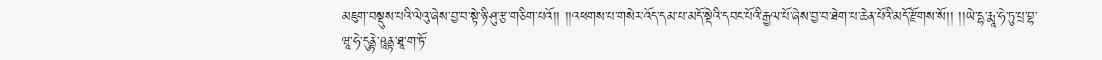མཇུག་བསྡུས་པའི་ལེའུ་ཞེས་བྱ་བ་སྟེ་ཉི་ཤུ་རྩ་གཅིག་པའོ།། །།འཕགས་པ་གསེར་འོད་དམ་པ་མདོ་སྡེའི་དབང་པོའི་རྒྱལ་པོ་ཞེས་བྱ་བ་ཐེག་པ་ཆེན་པོའི་མདོ་རྫོགས་སོ།། །།ཡེ་དྷ་རྨཱ་ཧེ་ཏུ་པྲ་བྷ་ཝཱ་ཧེ་དུནྟེ་ཥཱནྟ་ཐཱ་ག་ཏོ་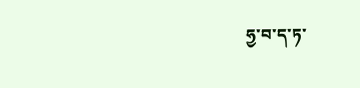ཧྱ་བ་ད་ཏ་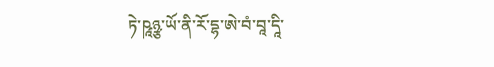ཏེ་ཥཱཉྩ་ཡོ་ནི་རོ་དྷ་ཨེ་བཾ་བཱ་དཱི་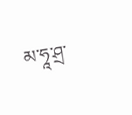མ་ཧཱ་ཤྲ་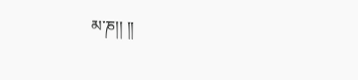མ་ཎ།། །།